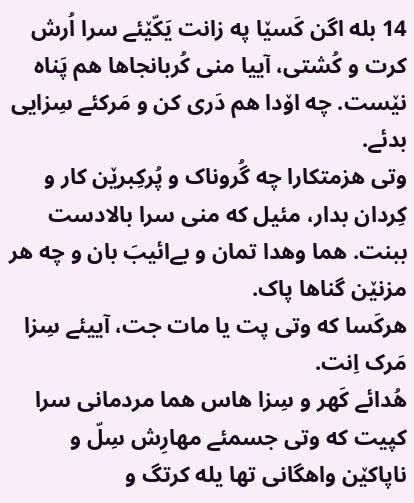14 بله اگن کَسێا په زانت یَکّێئے سرا اُرش کرت و کُشتی، آییا منی کُربانجاها هم پَناه نێست. چه اۆدا هم دَری کن و مَرکئے سِزایی بدئے.
وتی هزمتکارا چه گُروناک و پُرکِبرێن کار و کِردان بدار، مئیل که منی سرا بالادست ببنت. هما وهدا تمان و بےائیبَ بان و چه هر مزنێن گناها پاک.
هرکَسا که وتی پت یا مات جت، آییئے سِزا مَرک اِنت.
هُدائے کَهر و سِزا هاس هما مردمانی سرا کپیت که وتی جسمئے مهارِش سِلّ و ناپاکێن واهگانی تها یله کرتگ و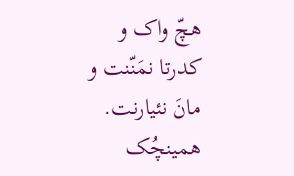هچّ واک و کدرتا نمَنّنت و مانَ نئیارنت. همینچُک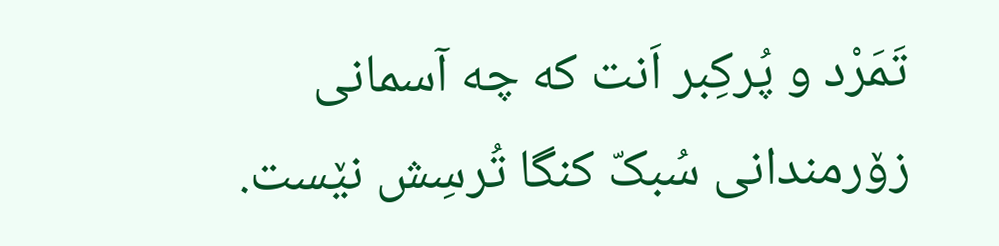تَمَرْد و پُرکِبر اَنت که چه آسمانی زۆرمندانی سُبکّ کنگا تُرسِش نێست.